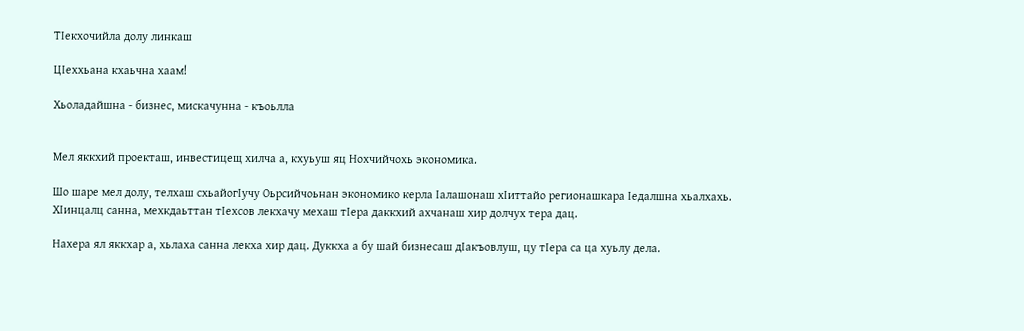ТIекхочийла долу линкаш

ЦIеххьана кхаьчна хаам!

Хьоладайшна - бизнес, мискачунна - къоьлла


Мел яккхий проекташ, инвестицещ хилча а, кхуьуш яц Нохчийчохь экономика.

Шо шаре мел долу, телхаш схьайогIучу Оьрсийчоьнан экономико керла Iалашонаш хIиттайо регионашкара Iедалшна хьалхахь. ХIинцалц санна, мехкдаьттан тIехсов лекхачу мехаш тIера даккхий ахчанаш хир долчух тера дац.

Нахера ял яккхар а, хьлаха санна лекха хир дац. Дуккха а бу шай бизнесаш дIакъовлуш, цу тIера са ца хуьлу дела.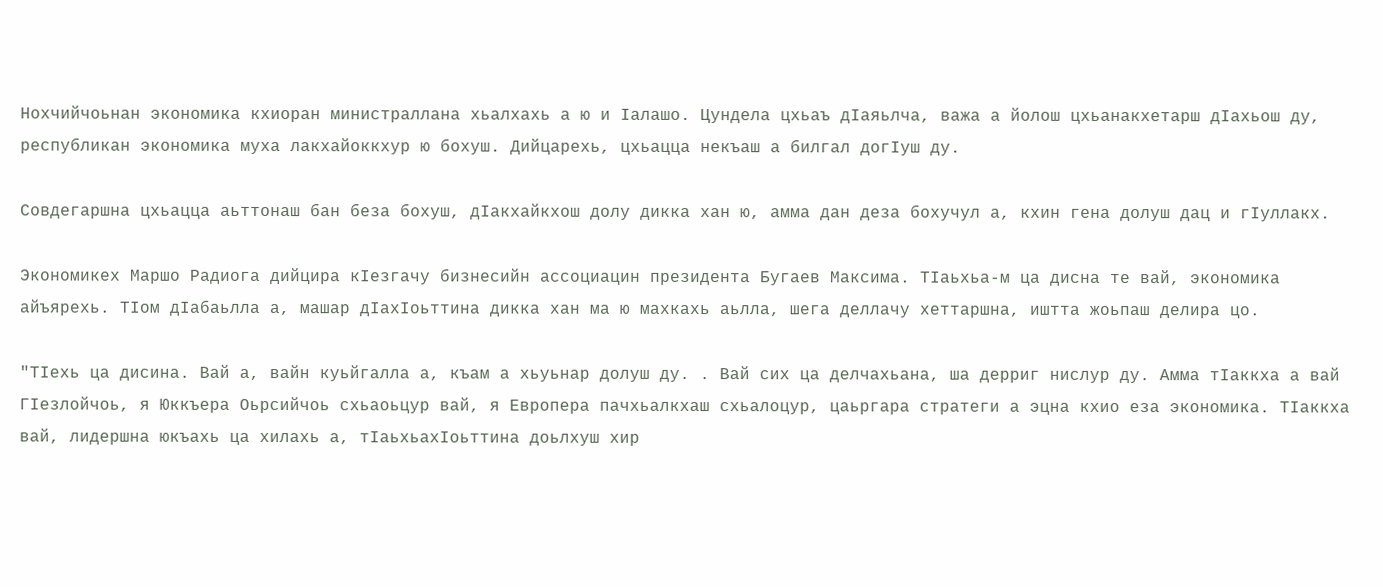Нохчийчоьнан экономика кхиоран министраллана хьалхахь а ю и Iалашо. Цундела цхьаъ дIаяьлча, важа а йолош цхьанакхетарш дIахьош ду, республикан экономика муха лакхайоккхур ю бохуш. Дийцарехь, цхьацца некъаш а билгал догIуш ду.

Совдегаршна цхьацца аьттонаш бан беза бохуш, дIакхайкхош долу дикка хан ю, амма дан деза бохучул а, кхин гена долуш дац и гIуллакх.

Экономикех Маршо Радиога дийцира кIезгачу бизнесийн ассоциацин президента Бугаев Максима. ТIаьхьа-м ца дисна те вай, экономика айъярехь. ТIом дIабаьлла а, машар дIахIоьттина дикка хан ма ю махкахь аьлла, шега деллачу хеттаршна, иштта жоьпаш делира цо.

"ТIехь ца дисина. Вай а, вайн куьйгалла а, къам а хьуьнар долуш ду. . Вай сих ца делчахьана, ша дерриг нислур ду. Амма тIаккха а вай ГIезлойчоь, я Юккъера Оьрсийчоь схьаоьцур вай, я Европера пачхьалкхаш схьалоцур, цаьргара стратеги а эцна кхио еза экономика. ТIаккха вай, лидершна юкъахь ца хилахь а, тIаьхьахIоьттина доьлхуш хир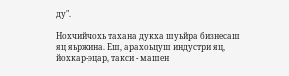ду".

Нохчийчохь тахана дукха шуьйра бизнесаш яц яьржина. Еш, арахоьцуш индустри яц, йохкар-эцар, такси - машен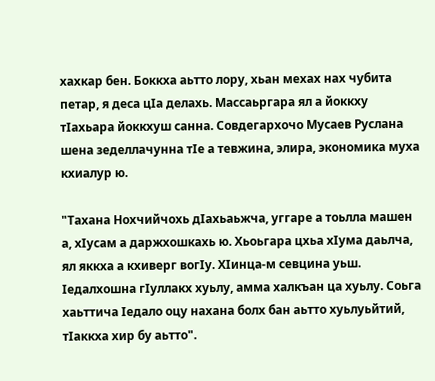хахкар бен. Боккха аьтто лору, хьан мехах нах чубита петар, я деса цIа делахь. Массаьргара ял а йоккху тIахьара йоккхуш санна. Совдегархочо Мусаев Руслана шена зеделлачунна тIе а тевжина, элира, экономика муха кхиалур ю.

"Тахана Нохчийчохь дIахьаьжча, уггаре а тоьлла машен а, хIусам а даржхошкахь ю. Хьоьгара цхьа хIума даьлча, ял яккха а кхиверг вогIу. ХIинца-м севцина уьш. Iедалхошна гIуллакх хуьлу, амма халкъан ца хуьлу. Соьга хаьттича Iедало оцу нахана болх бан аьтто хуьлуьйтий, тIаккха хир бу аьтто".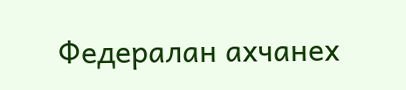Федералан ахчанех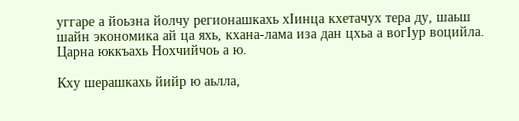уггаре а йоьзна йолчу регионашкахь хIинца кхетачух тера ду, шаьш шайн экономика ай ца яхь, кхана-лама иза дан цхьа а вогIур воцийла. Царна юккъахь Нохчийчоь а ю.

Кху шерашкахь йийр ю аьлла,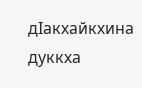дIакхайкхина дуккха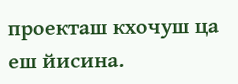проекташ кхочуш ца еш йисина.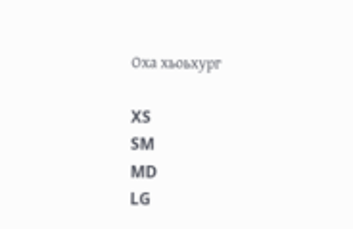Оха хьоьхург

XS
SM
MD
LG